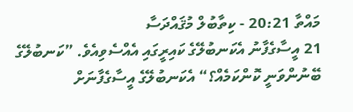މައްތާ 20:21 - ކިތާބުލް މުޤައްދަސާ
21 އީސާގެފާނު އެކަނބުލޭގެ ކައިރީގައި އެއްސެވިއެވެ. ”ކަނބުލޭގެ ބޭނުންވަނީ ކޮންކަމެއް؟“ އެކަނބުލޭގެ އީސާގެފާނަށް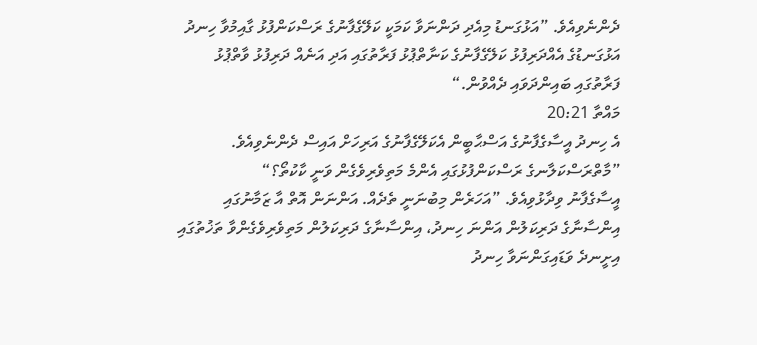ދެންނެވިއެވެ. ”އަޅުގަނޑު މިއެދި ދަންނަވާ ކަމަކީ ކަލޭގެފާނުގެ ރަސްކަންފުޅު ގާއިމުވާ ހިނދު އަޅުގަނޑުގެ އެއްދަރިފުޅު ކަލޭގެފާނުގެ ކަނާތްޕުޅު ފަރާތުގައި އަދި އަނެއް ދަރިފުޅު ވާތްޕުޅު ފަރާތުގައި ބައިންދަވައި ދެއްވުން.“
މައްތާ 20:21
އެ ހިނދު އީސާގެފާނުގެ އަސްޙާބީން އެކަލޭގެފާނުގެ އަރިހަށް އައިސް ދެންނެވިއެވެ. ”މާތްރަސްކަލާނގެ ރަސްކަންފުޅުގައި އެންމެ މަތިވެރިވެގެން ވަނީ ކާކުތޯ؟“
އީސާގެފާނު ވިދާޅުވިއެވެ. ”އަހަރެން މިބުނަނީ ތެދެއް. އަންނަން އޮތް އާ ޒަމާނުގައި އިންސާނާގެ ދަރިކަލުން އަންނަ ހިނދު، އިންސާނާގެ ދަރިކަލުން މަތިވެރިވެގެންވާ ތަޚުތުގައި އިށީނދެ ވަޑައިގަންނަވާ ހިނދު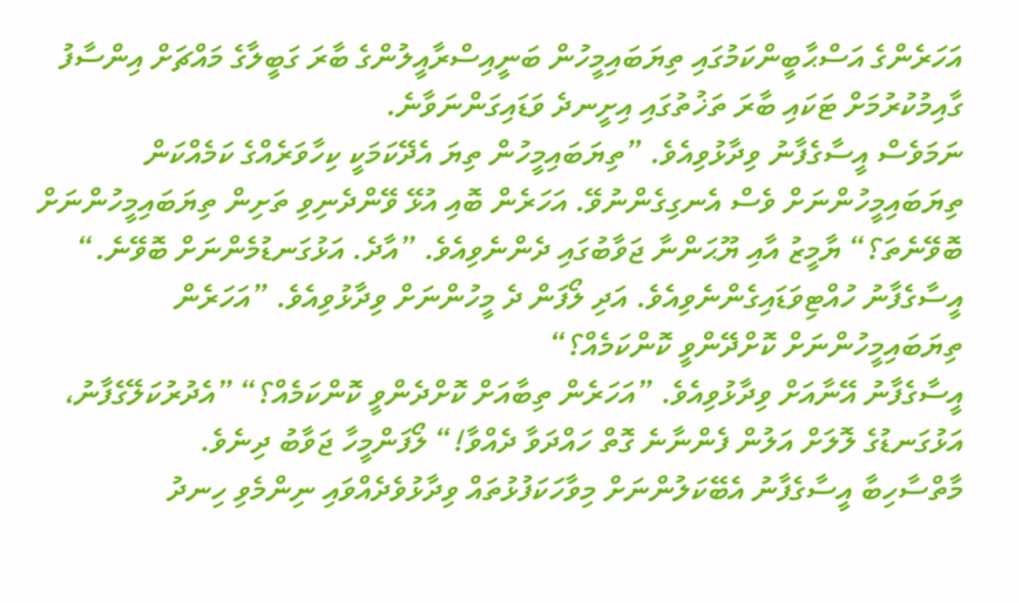އަހަރެންގެ އަސްޙާބީންކަމުގައި ތިޔަބައިމީހުން ބަނީއިސްރާއީލުންގެ ބާރަ ގަބީލާގެ މައްޗަށް އިންސާފު ގާއިމުކުރުމަށް ޓަކައި ބާރަ ތަޚުތުގައި އިށީނދެ ވަޑައިގަންނަވާނެ.
ނަމަވެސް އީސާގެފާނު ވިދާޅުވިއެވެ. ”ތިޔަބައިމީހުން ތިޔަ އެދޭކަމަކީ ކިހާވަރެއްގެ ކަމެއްކަން ތިޔަބައިމީހުންނަށް ވެސް އެނގިގެންނުވޭ. އަހަރެން ބޮއި އުޅޭ ވޭންދެނިވި ތަށިން ތިޔަބައިމީހުންނަށް ބޮވޭނެތަ؟“ ޔާމީޒު އާއި ޔޫޙަންނާ ޖަވާބުގައި ދެންނެވިއެވެ. ”އާދެ. އަޅުގަނޑުމެންނަށް ބޮވޭނެ.“
އީސާގެފާނު ހުއްޓިވަޑައިގެންނެވިއެވެ. އަދި ލޯފަން ދެ މީހުންނަށް ވިދާޅުވިއެވެ. ”އަހަރެން ތިޔަބައިމީހުންނަށް ކޮށްދޭންވީ ކޮންކަމެއް؟“
އީސާގެފާނު އޭނާއަށް ވިދާޅުވިއެވެ. ”އަހަރެން ތިބާއަށް ކޮށްދެންވީ ކޮންކަމެއް؟“ ”އެދުރުކަލޭގެފާނު، އަޅުގަނޑުގެ ލޮލަށް އަލުން ފެންނާނެ ގޮތް ހައްދަވާ ދެއްވާ!“ ލޯފަންމީހާ ޖަވާބު ދިނެވެ.
މާތްސާހިބާ އީސާގެފާނު އެބޭކަލުންނަށް މިވާހަކަފުޅުތައް ވިދާޅުވެދެއްވައި ނިންމެވި ހިނދު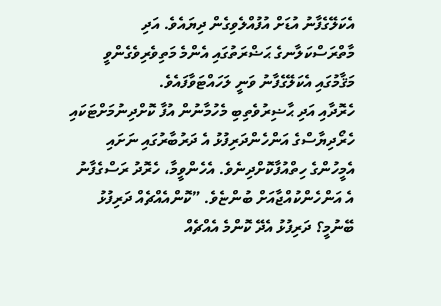އެކަލޭގެފާނު އުޑަށް އުފުއްލެވިގެން ދިޔައެވެ. އަދި މާތްރަސްކަލާނގެ ޙަޟްރަތުގައި އެންމެ މަތިވެރިވެގެންވީ މަޤާމުގައި އެކަލޭގެފާނު ވަނީ ލަހައްޓަވާފައެވެ.
ހެރޮދާއި އަދި ޙާޟިރުވެތިބި މެހުމާނުން އުފާ ކޮށްދިނުމަށްޓަކައި ހެރޯދިޔާސްގެ އަންހެންދަރިފުޅު އެ ދަރުބާރުގައި ނަށައި އެމީހުންގެ ހިތްއުފާކޮށްދިނެވެ. އެހެންވީމާ، ހެރޮދު ރަސްގެފާނު އެ އަންހެންކުއްޖާއަށް ބުންޏެވެ. ”ކޮންއެއްޗެއް ދަރިފުޅު ބޭނުމީ؟ ދަރިފުޅު އެދޭ ކޮންމެ އެއްޗެއް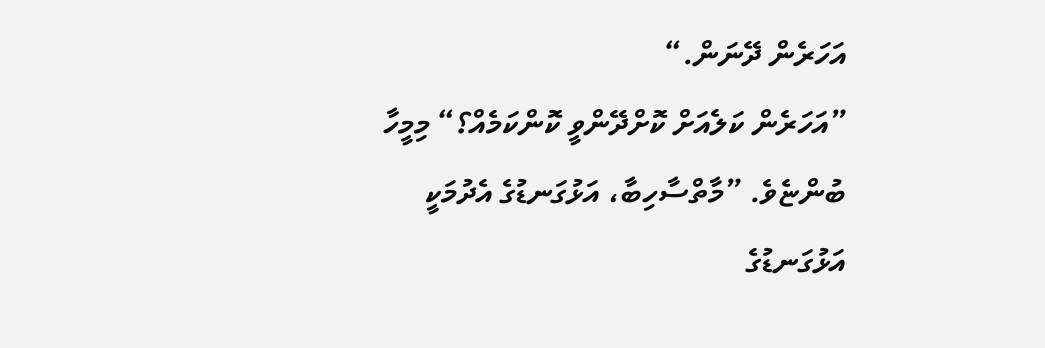އަހަރެން ދޭނަން.“
”އަހަރެން ކަލެއަށް ކޮށްދޭންވީ ކޮންކަމެއް؟“ މިމީހާ ބުންޏެވެ. ”މާތްސާހިބާ، އަޅުގަނޑުގެ އެދުމަކީ އަޅުގަނޑުގެ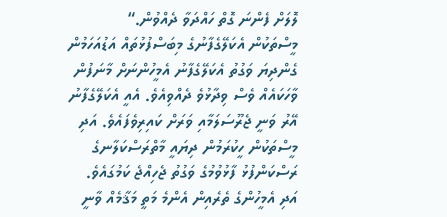ލޮލަށް ފެންނަ ގޮތް ހައްދަވާ ދެއްވުން.“
މީސްތަކުން އެކަލޭގެފާނުގެ މިބަސްފުޅުތައް އަޑުއަހަމުން ގެންދިޔަ ވަގުތު އެކަލޭގެފާނު އެމީހުންނަށް މާނަފުން ވާހަކައެއް ވެސް ވިދާޅުވެ ދެއްވިއެވެ. އެއީ އެކަލޭގެފާނު އޭރު ވަނީ ޖެރޫސަލަމާއި ވަރަށް ކައިރިވެފައެވެ. އަދި މީސްތަކުން ހީކުރަމުން ދިޔައީ މާތްރަސްކަލާނގެ ރަސްކަންފުޅު ފާޅުވުމުގެ ވަގުތު ޖެހިއްޖެ ކަމުގައެވެ.
އަދި އެމީހުންގެ ތެރެއިން އެންމެ މަތީ މަޤާމެއް ވާނީ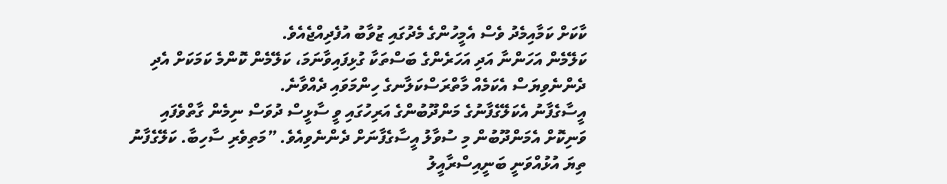ކާކަށް ކަމާއިމެދު ވެސް އެމީހުންގެ މެދުގައި ޒުވާބު އުފެދިއްޖެއެވެ.
ކަލޭމެން އަހަންނާ އަދި އަހަރެންގެ ބަސްތަކާ ގުޅިފައިވާނަމަ، ކަލޭމެން ކޮންމެ ކަމަކަށް އެދި ދެންނެވިޔަސް އެކަމެއް މާތްރަސްކަލާނގެ ހިންމަވައި ދެއްވާނެ.
އީސާގެފާނު އެކަލޭގެފާނުގެ މަންދޫބުންގެ އަރިހުގައި ވީ ސާޅީސް ދުވަސް ނިމެން ގާތްވެފައި ވަނިކޮށް އެމަންދޫބުން މި ސުވާލު އީސާގެފާނަށް ދެންނެވިއެވެ. ”މަތިވެރި ސާހިބާ. ކަލޭގެފާނު ތިޔަ އުޅުއްވަނީ ބަނީއިސްރާއީލު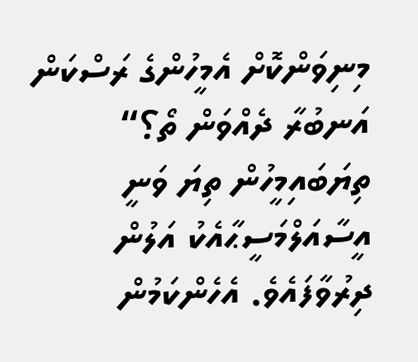މިނިވަންކޮށް އެމީހުންގެ ރަސްކަން އަނބުރާ ދެއްވަން ތޯ؟“
ތިޔަބައިމީހުން ތިޔަ ވަނީ އީސާއަލްމަސީޙާއެކު އަލުން ދިރުވާފައެވެ. އެހެންކަމުން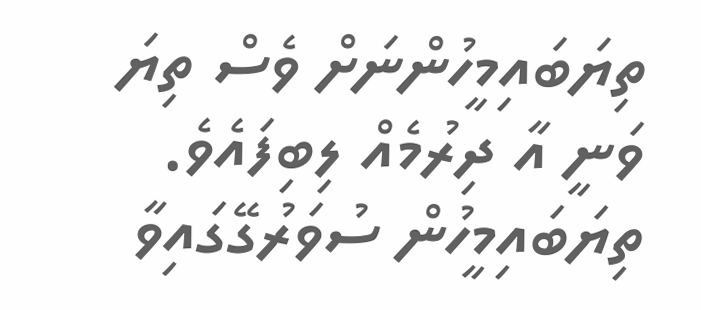ތިޔަބައިމީހުންނަށް ވެސް ތިޔަ ވަނީ އާ ދިރުމެއް ލިބިފައެވެ. ތިޔަބައިމީހުން ސުވަރުގޭގައިވާ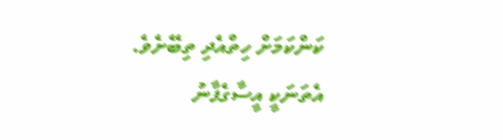ކަންކަމަށް ހިތްއެދި ތިބޭށެވެ. އެތަނަކީ އީސާގެފާނު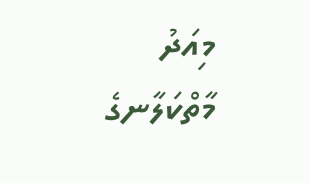މިއަދު މާތްކަލާނގެ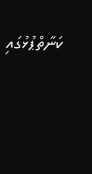ކަނާތްޕުޅުގައި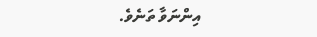އިންނަވާ ތަނެވެ.